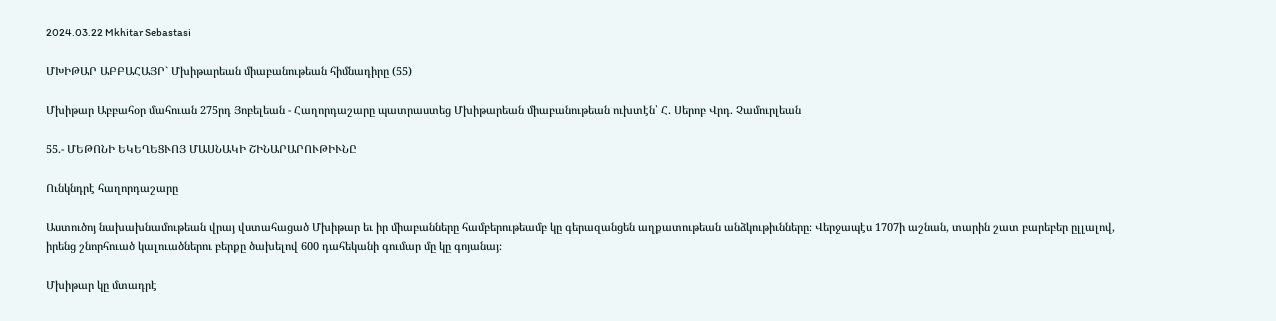2024.03.22 Mkhitar Sebastasi

ՄԽԻԹԱՐ ԱԲԲԱՀԱՅՐ` Մխիթարեան միաբանութեան հիմնադիրը (55)

Մխիթար Աբբահօր մահուան 275րդ Յոբելեան - Հաղորդաշարը պատրաստեց Մխիթարեան միաբանութեան ուխտէն՝ Հ. Սերոբ Վրդ. Չամուրլեան

55.- ՄԵԹՈՆԻ ԵԿԵՂԵՑՒՈՅ ՄԱՍՆԱԿԻ ՇԻՆԱՐԱՐՈՒԹԻՒՆԸ

Ունկնդրէ հաղորդաշարը

Աստուծոյ նախախնամութեան վրայ վստահացած Մխիթար եւ իր միաբանները համբերութեամբ կը գերազանցեն աղքատութեան անձկութիւնները։ Վերջապէս 1707ի աշնան, տարին շատ բարեբեր ըլլալով, իրենց շնորհուած կալուածներու բերքը ծախելով 600 դահեկանի գումար մը կը գոյանայ։

Մխիթար կը մտադրէ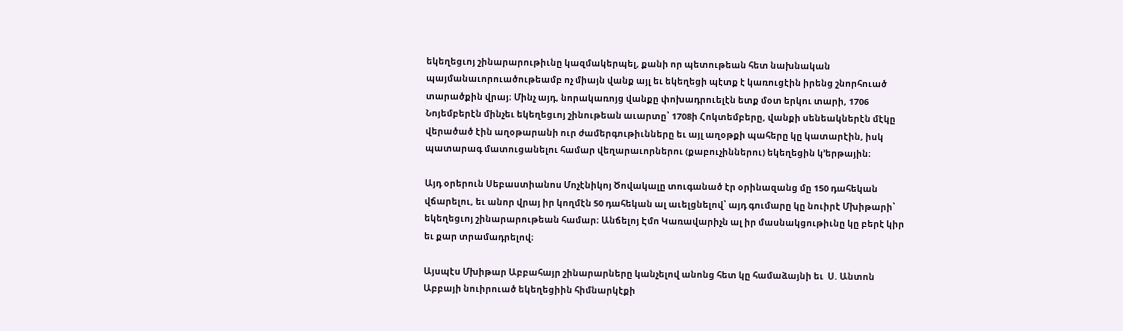եկեղեցւոյ շինարարութիւնը կազմակերպել, քանի որ պետութեան հետ նախնական պայմանաւորուածութեամբ ոչ միայն վանք այլ եւ եկեղեցի պէտք է կառուցէին իրենց շնորհուած տարածքին վրայ։ Մինչ այդ, նորակառոյց վանքը փոխադրուելէն ետք մօտ երկու տարի, 1706 Նոյեմբերէն մինչեւ եկեղեցւոյ շինութեան աւարտը՝ 1708ի Հոկտեմբերը, վանքի սենեակներէն մէկը վերածած էին աղօթարանի ուր ժամերգութիւնները եւ այլ աղօթքի պահերը կը կատարէին, իսկ պատարագ մատուցանելու համար վեղարաւորներու (քաբուչիններու) եկեղեցին կ՚երթային։

Այդ օրերուն Սեբաստիանոս Մոչէնիկոյ Ծովակալը տուգանած էր օրինազանց մը 150 դահեկան վճարելու, եւ անոր վրայ իր կողմէն 50 դահեկան ալ աւելցնելով՝ այդ գումարը կը նուիրէ Մխիթարի՝ եկեղեցւոյ շինարարութեան համար։ Անճելոյ Էմո Կառավարիչն ալ իր մասնակցութիւնը կը բերէ կիր եւ քար տրամադրելով։

Այսպէս Մխիթար Աբբահայր շինարարները կանչելով անոնց հետ կը համաձայնի եւ  Ս. Անտոն Աբբայի նուիրուած եկեղեցիին հիմնարկէքի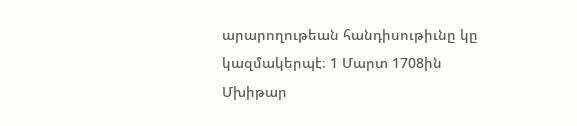արարողութեան հանդիսութիւնը կը կազմակերպէ։ 1 Մարտ 1708ին Մխիթար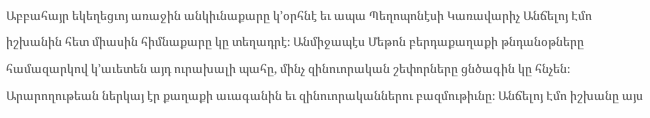Աբբահայր եկեղեցւոյ առաջին անկիւնաքարը կ՚օրհնէ եւ ապա Պեղոպոնէսի Կառավարիչ Անճելոյ Էմո իշխանին հետ միասին հիմնաքարը կը տեղադրէ։ Անմիջապէս Մեթոն բերդաքաղաքի թնդանօթները համազարկով կ՚աւետեն այդ ուրախալի պահը, մինչ զինուորական շեփորները ցնծագին կը հնչեն։ Արարողութեան ներկայ էր քաղաքի աւագանին եւ զինուորականներու բազմութիւնը։ Անճելոյ Էմո իշխանը այս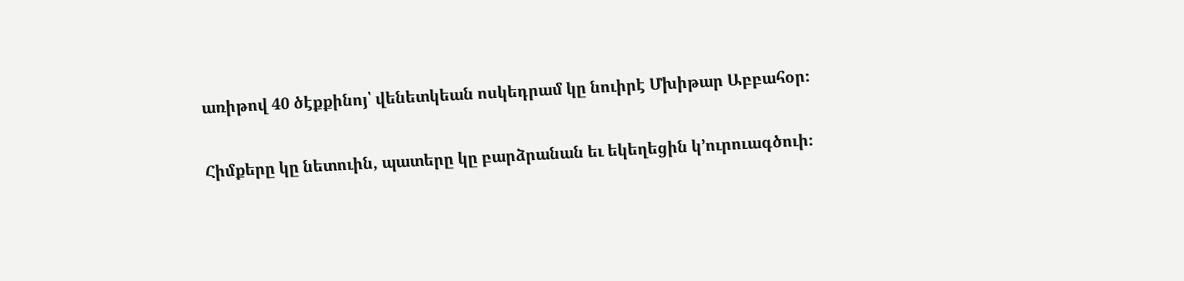առիթով 40 ծէքքինոյ՝ վենետկեան ոսկեդրամ կը նուիրէ Մխիթար Աբբահօր։

Հիմքերը կը նետուին, պատերը կը բարձրանան եւ եկեղեցին կ՚ուրուագծուի։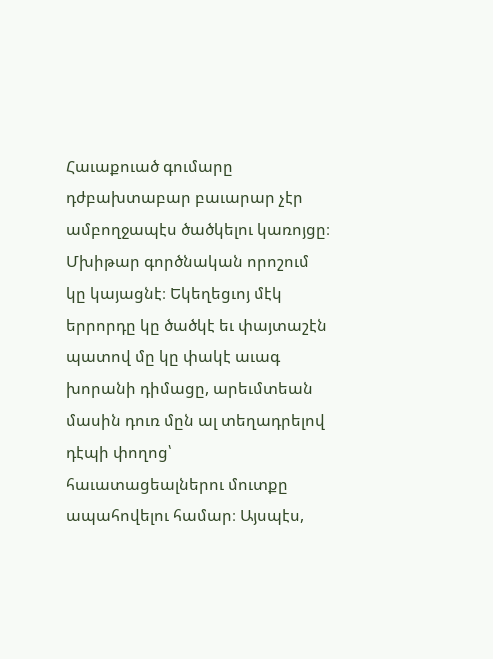Հաւաքուած գումարը դժբախտաբար բաւարար չէր ամբողջապէս ծածկելու կառոյցը։ Մխիթար գործնական որոշում կը կայացնէ։ Եկեղեցւոյ մէկ երրորդը կը ծածկէ եւ փայտաշէն պատով մը կը փակէ աւագ խորանի դիմացը, արեւմտեան մասին դուռ մըն ալ տեղադրելով դէպի փողոց՝ հաւատացեալներու մուտքը ապահովելու համար։ Այսպէս,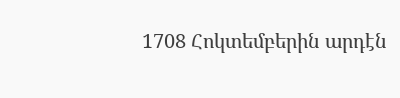1708 Հոկտեմբերին արդէն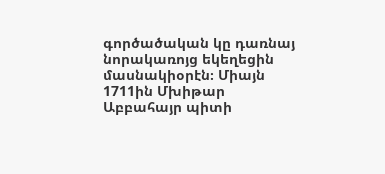գործածական կը դառնայ նորակառոյց եկեղեցին մասնակիօրէն։ Միայն 1711ին Մխիթար Աբբահայր պիտի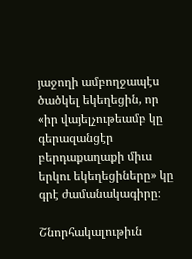յաջողի ամբողջապէս ծածկել եկեղեցին, որ «իր վայելչութեամբ կը գերազանցէր բերդաքաղաքի միւս երկու եկեղեցիները» կը գրէ ժամանակագիրը։

Շնորհակալութիւն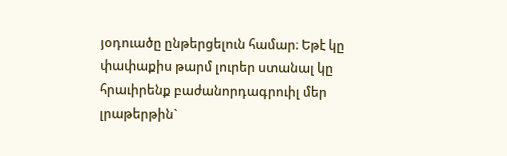յօդուածը ընթերցելուն համար։ Եթէ կը փափաքիս թարմ լուրեր ստանալ կը հրաւիրենք բաժանորդագրուիլ մեր լրաթերթին`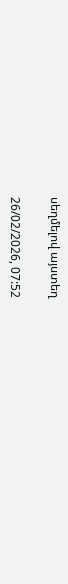սեղմելով այստեղ

26/02/2026, 07:52